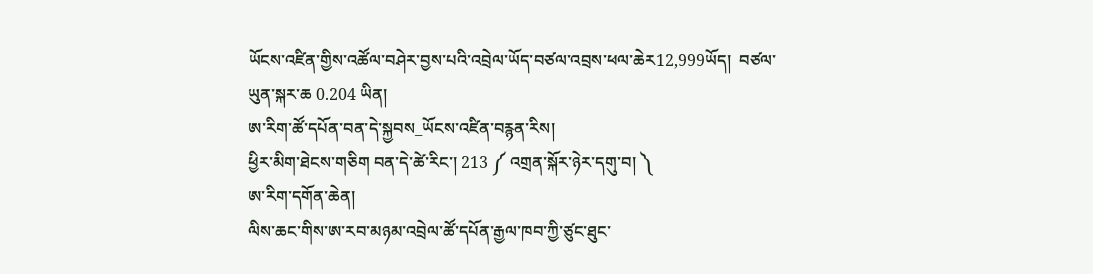ཡོངས་འཛིན་གྱིས་འཚོལ་བཤེར་བྱས་པའི་འབྲེལ་ཡོད་བཙལ་འབྲས་ཕལ་ཆེར12,999ཡོད།  བཙལ་ཡུན་སྐར་ཆ 0.204 ཡིན།
ཨ་རིག་ཚོ་དཔོན་བན་དེ་སྐྱབས_ཡོངས་འཛིན་བརྙན་རིས།
ཕྱིར་མིག་ཐེངས་གཅིག བན་དེ་ཚེ་རིང་། 213 ༼ འགྲན་སྐོར་ཉེར་དགུ་བ། ༽
ཨ་རིག་དགོན་ཆེན།
ལིས་ཆང་གིས་ཨ་རབ་མཉམ་འབྲེལ་ཚོ་དཔོན་རྒྱལ་ཁབ་ཀྱི་ཙུང་ཐུང་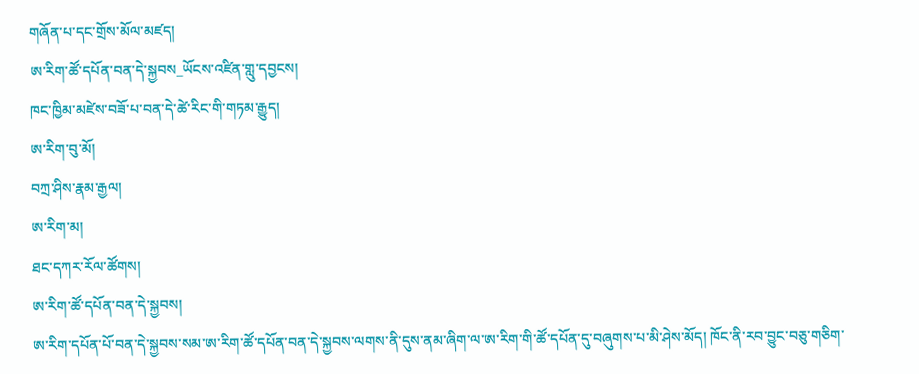གཞོན་པ་དང་གྲོས་མོལ་མཛད།
ཨ་རིག་ཚོ་དཔོན་བན་དེ་སྐྱབས_ཡོངས་འཛིན་གླུ་དབྱངས།
ཁང་ཁྱིམ་མཛེས་བཟོ་པ་བན་དེ་ཚེ་རིང་གི་གཏམ་རྒྱུད།
ཨ་རིག་བུ་མོ།
བཀྲ་ཤིས་རྣམ་རྒྱལ།
ཨ་རིག་མ།
ཐང་དཀར་རོལ་ཚོགས།
ཨ་རིག་ཚོ་དཔོན་བན་དེ་སྐྱབས།
ཨ་རིག་དཔོན་པོ་བན་དེ་སྐྱབས་སམ་ཨ་རིག་ཚོ་དཔོན་བན་དེ་སྐྱབས་ལགས་ནི་དུས་ནམ་ཞིག་ལ་ཨ་རིག་གི་ཚོ་དཔོན་དུ་བཞུགས་པ་མི་ཤེས་མོད། ཁོང་ནི་རབ་བྱུང་བཅུ་གཅིག་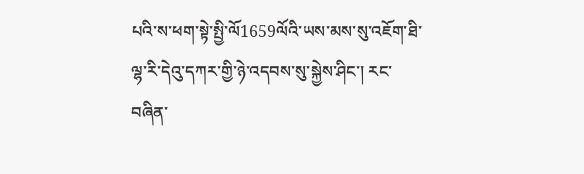པའི་ས་ཕག་སྟེ་སྤྱི་ལོ1659ལོའི་ཡས་མས་སུ་འཇོག་ཐི་ལྷ་རི་དེའུ་དཀར་གྱི་ཉེ་འདབས་སུ་སྐྱེས་ཤིང་། རང་བཞིན་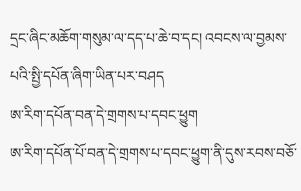དྲང་ཞིང་མཆོག་གསུམ་ལ་དད་པ་ཆེ་བ་དང། འབངས་ལ་བྱམས་པའི་སྤྱི་དཔོན་ཞིག་ཡིན་པར་བཤད
ཨ་རིག་དཔོན་བན་དེ་གྲགས་པ་དབང་ཕྱུག
ཨ་རིག་དཔོན་པོ་བན་དེ་གྲགས་པ་དབང་ཕྱུག་ནི་དུས་རབས་བཅོ་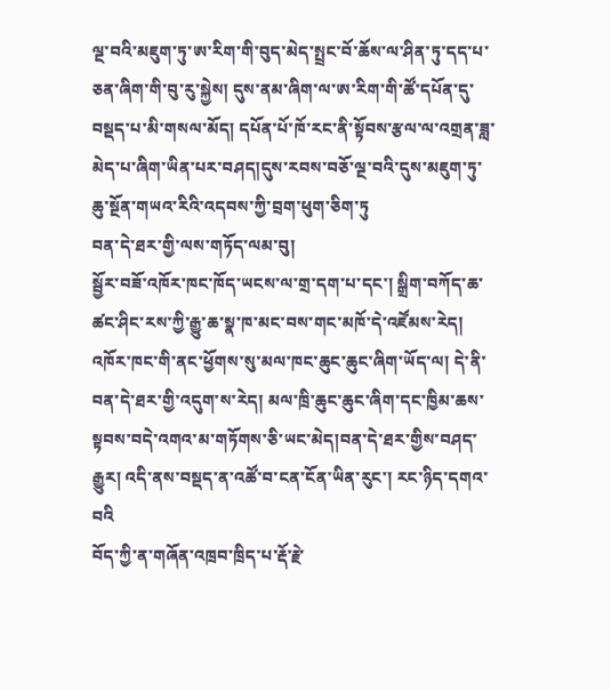ལྔ་བའི་མཇུག་ཏུ་ཨ་རིག་གི་བུད་མེད་སྤྲང་བོ་ཆོས་ལ་ཤིན་ཏུ་དད་པ་ཅན་ཞིག་གི་བུ་རུ་སྐྱེས། དུས་ནམ་ཞིག་ལ་ཨ་རིག་གི་ཚོ་དཔོན་དུ་བསྡད་པ་མི་གསལ་མོད། དཔོན་པོ་ཁོ་རང་ནི་སྟོབས་རྩལ་ལ་འགྲན་ཟླ་མེད་པ་ཞིག་ཡིན་པར་བཤད།དུས་རབས་བཅོ་ལྔ་བའི་དུས་མཇུག་ཏུ་ཆུ་སྔོན་གཡའ་རིའི་འདབས་ཀྱི་བྲག་ཕུག་ཅིག་ཏུ
བན་དེ་ཐར་གྱི་ལས་གཏོད་ལམ་བུ།
སྦྱོར་བཟོ་འཁོར་ཁང་ཁོད་ཡངས་ལ་གྲ་དག་པ་དང་། སྒྲིག་བཀོད་ཆ་ཚང་ཤིང་རས་ཀྱི་རྒྱུ་ཆ་སྣ་ཁ་མང་བས་གང་མཁོ་དེ་འཛོམས་རེད། འཁོར་ཁང་གི་ནང་ཕྱོགས་སུ་མལ་ཁང་ཆུང་ཆུང་ཞིག་ཡོད་ལ། དེ་ནི་བན་དེ་ཐར་གྱི་འདུག་ས་རེད། མལ་ཁྲི་ཆུང་ཆུང་ཞིག་དང་ཁྱིམ་ཆས་སྟབས་བདེ་འགའ་མ་གཏོགས་ཅི་ཡང་མེད།བན་དེ་ཐར་གྱིས་བཤད་རྒྱུར། འདི་ནས་བསྡད་ན་འཚོ་བ་ངན་ངོན་ཡིན་རུང་། རང་ཉིད་དགའ་བའི
བོད་ཀྱི་ན་གཞོན་འཁྲབ་ཁྲིད་པ་རྡོ་རྗེ་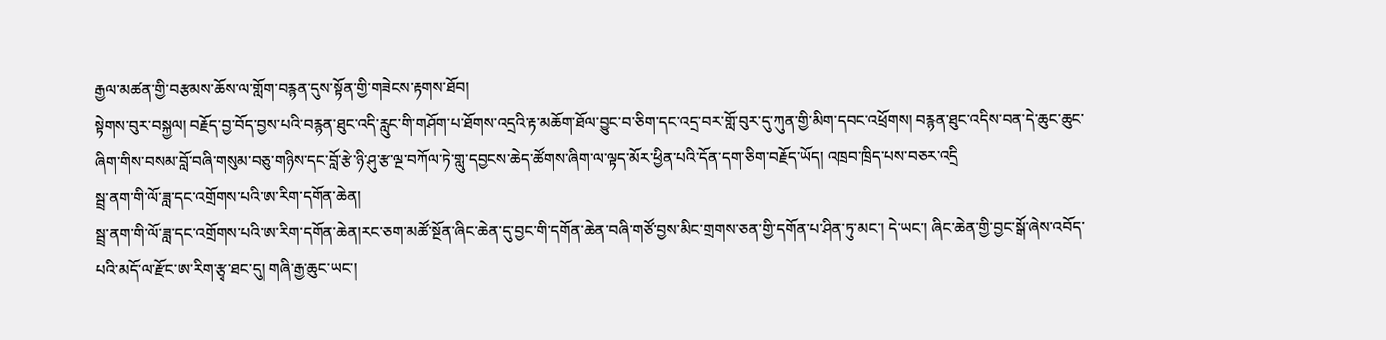རྒྱལ་མཚན་གྱི་བརྩམས་ཆོས་ལ་གློག་བརྙན་དུས་སྟོན་གྱི་གཟེངས་རྟགས་ཐོབ།
སྟེགས་བུར་བསྐྱལ། བརྗོད་བྱ་བོད་བྱས་པའི་བརྙན་ཐུང་འདི་རླུང་གི་གཤོག་པ་ཐོགས་འདྲའི་རྟ་མཆོག་ཐོལ་བྱུང་བ་ཅིག་དང་འདྲ་བར་གློ་བུར་དུ་ཀུན་གྱི་མིག་དབང་འཕྲོགས། བརྙན་ཐུང་འདིས་བན་དེ་ཆུང་ཆུང་ཞིག་གིས་བསམ་བློ་བཞི་གསུམ་བཅུ་གཉིས་དང་བློ་རྩེ་ཉི་ཤུ་རྩ་ལྔ་བཀོལ་ཏེ་གླུ་དབྱངས་ཆེད་ཚོགས་ཞིག་ལ་ལྟད་མོར་ཕྱིན་པའི་དོན་དག་ཅིག་བརྗོད་ཡོད། འཁྲབ་ཁྲིད་པས་བཅར་འདྲི
སྦྲ་ནག་གི་ལོ་ཟླ་དང་འགྲོགས་པའི་ཨ་རིག་དགོན་ཆེན།
སྦྲ་ནག་གི་ལོ་ཟླ་དང་འགྲོགས་པའི་ཨ་རིག་དགོན་ཆེན།རང་ཅག་མཚོ་སྔོན་ཞིང་ཆེན་དུ་བྱང་གི་དགོན་ཆེན་བཞི་གཙོ་བྱས་མིང་གྲགས་ཅན་གྱི་དགོན་པ་ཤིན་ཏུ་མང་། དེ་ཡང་། ཞིང་ཆེན་གྱི་བྱང་སྒོ་ཞེས་འབོད་པའི་མདོ་ལ་རྫོང་ཨ་རིག་རྩྭ་ཐང་དུ། གཞི་རྒྱ་ཆུང་ཡང་།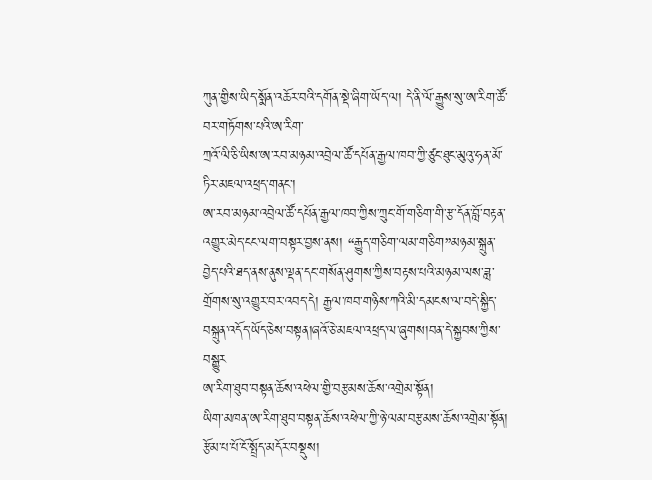ཀུན་གྱིས་ཡིད་སྨོན་འཆོར་བའི་དགོན་སྡེ་ཞིག་ཡོད་ལ། དེ་ནི་ལོ་རྒྱུས་སུ་ཨ་རིག་ཚོ་བར་གཏོགས་པའི་ཨ་རིག་
ཀྲའོ་ལི་ཅི་ཡིས་ཨ་རབ་མཉམ་འབྲེལ་ཚོ་དཔོན་རྒྱལ་ཁབ་ཀྱི་ཙུང་ཐུང་མུའུ་ཧན་མོ་ཏིར་མཇལ་འཕྲད་གནང་།
ཨ་རབ་མཉམ་འབྲེལ་ཚོ་དཔོན་རྒྱལ་ཁབ་ཀྱིས་ཀྲུང་གོ་གཅིག་གི་རྩ་དོན་བློ་བརྟན་འགྱུར་མེད་ངང་ལག་བསྟར་བྱས་ནས། “རྒྱུད་གཅིག་ལམ་གཅིག”མཉམ་སྐྲུན་བྱེད་པའི་ཐད་ནས་ནུས་ལྡན་དང་གསོན་ཤུགས་ཀྱིས་བརྟས་པའི་མཉམ་ལས་ཟླ་གྲོགས་སུ་འགྱུར་བར་འབད་དེ། རྒྱལ་ཁབ་གཉིས་ཀའི་མི་དམངས་ལ་བདེ་སྐྱིད་བསྐྲུན་འདོད་ཡོད་ཅེས་བསྟན།ཞའོ་ཅེ་མཇལ་འཕྲད་ལ་ཞུགས།བན་དེ་སྐྱབས་ཀྱིས་བསྒྱུར
ཨ་རིག་ཐུབ་བསྟན་ཆོས་འཕེལ་གྱི་བརྩམས་ཆོས་འགྲེམ་སྟོན།
ཡིག་མཁན་ཨ་རིག་ཐུབ་བསྟན་ཆོས་འཕེལ་ཀྱི་ཉེ་ལམ་བརྩམས་ཆོས་འགྲེམ་སྟོན། རྩོམ་པ་པོ་ངོ་སྤྲོད་མདོར་བསྡུས།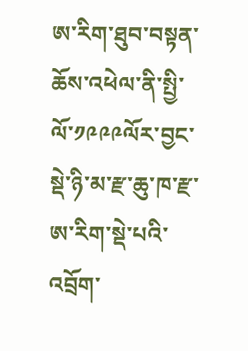ཨ་རིག་ཐུབ་བསྟན་ཆོས་འཕེལ་ནི་སྤྱི་ལོ་༡༩༩༩ལོར་བྱང་སྡེ་ཉི་མ་རྫ་ཆུ་ཁ་རྫ་ཨ་རིག་སྡེ་པའི་འབྲོག་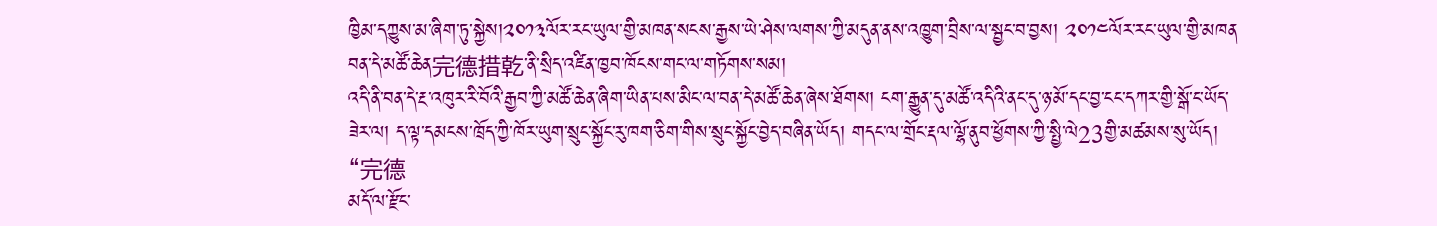ཁྱིམ་དཀྱུས་མ་ཞིག་ཏུ་སྐྱེས།༢༠༡༣ལོར་རང་ཡུལ་གྱི་མཁན་སངས་རྒྱས་ཡེ་ཤེས་ལགས་ཀྱི་མདུན་ནས་འཁྱུག་བྲིས་ལ་སྦྱང་བ་བྱས། ༢༠༡༤ལོར་རང་ཡུལ་གྱི་མཁན
བན་དེ་མཚོ་ཆེན完德措乾་ནི་སྲིད་འཛིན་ཁྱབ་ཁོངས་གང་ལ་གཏོགས་སམ།
འདི་ནི་བན་དེ་རྔ་འཁུར་རི་བོའི་རྒྱབ་ཀྱི་མཚོ་ཆེན་ཞིག་ཡིན་པས་མིང་ལ་བན་དེ་མཚོ་ཆེན་ཞེས་ཐོགས། ངག་རྒྱུན་དུ་མཚོ་འདིའི་ནང་དུ་ཉ་མོ་དང་བྱ་ངང་དཀར་གྱི་སྒོ་ང་ཡོད་ཟེར་ལ། ད་ལྟ་དམངས་ཁྲོད་ཀྱི་ཁོར་ཡུག་སྲུང་སྐྱོང་རུ་ཁག་ཅིག་གིས་སྲུང་སྐྱོང་བྱེད་བཞིན་ཡོད། གདང་ལ་གྲོང་རྡལ་ལྷོ་ནུབ་ཕྱོགས་ཀྱི་སྤྱི་ལེ23གྱི་མཚམས་སུ་ཡོད། “完德
མདོ་ལ་རྫོང་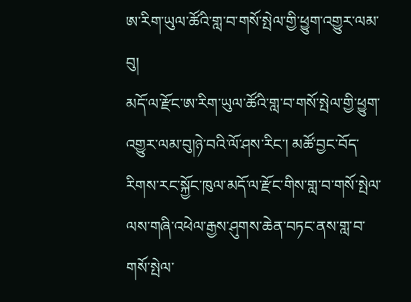ཨ་རིག་ཡུལ་ཚོའི་གླ་བ་གསོ་སྤེལ་གྱི་ཕྱུག་འགྱུར་ལམ་བུ།
མདོ་ལ་རྫོང་ཨ་རིག་ཡུལ་ཚོའི་གླ་བ་གསོ་སྤེལ་གྱི་ཕྱུག་འགྱུར་ལམ་བུ།ཉེ་བའི་ལོ་ཤས་རིང་། མཚོ་བྱང་བོད་རིགས་རང་སྐྱོང་ཁུལ་མདོ་ལ་རྫོང་གིས་གླ་བ་གསོ་སྤེལ་ལས་གཞི་འཕེལ་རྒྱས་ཤུགས་ཆེན་བཏང་ནས་གླ་བ་གསོ་སྤེལ་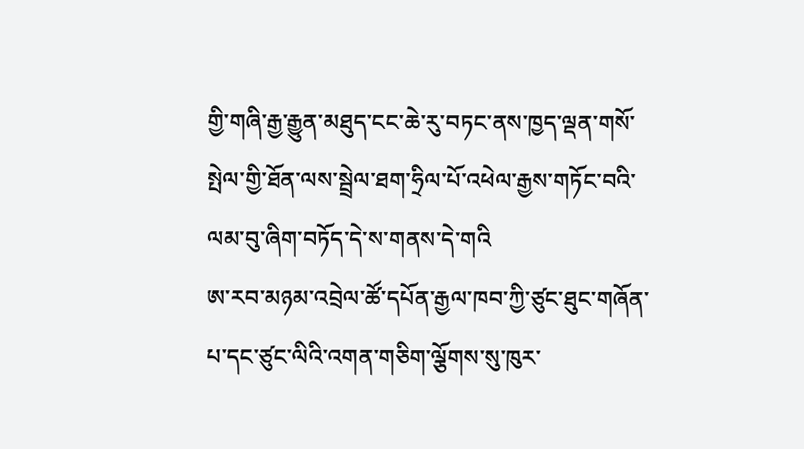གྱི་གཞི་རྒྱ་རྒྱུན་མཐུད་ངང་ཆེ་རུ་བཏང་ནས་ཁྱད་ལྡན་གསོ་སྤེལ་གྱི་ཐོན་ལས་སྦྲེལ་ཐག་ཧྲིལ་པོ་འཕེལ་རྒྱས་གཏོང་བའི་ལམ་བུ་ཞིག་བཏོད་དེ་ས་གནས་དེ་གའི
ཨ་རབ་མཉམ་འབྲེལ་ཚོ་དཔོན་རྒྱལ་ཁབ་ཀྱི་ཙུང་ཐུང་གཞོན་པ་དང་ཙུང་ལིའི་འགན་གཅིག་ལྕོགས་སུ་ཁུར་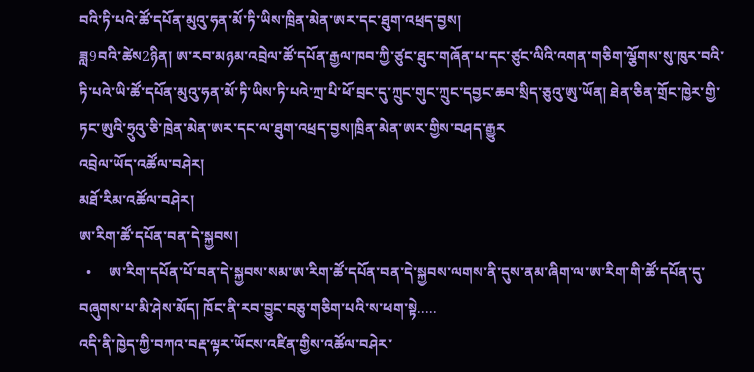བའི་ཏི་པའེ་ཚོ་དཔོན་མུའུ་ཧན་མོ་ཏི་ཡིས་ཁྲིན་མེན་ཨར་དང་ཐུག་འཕྲད་བྱས།
ཟླ9བའི་ཚེས2ཉིན། ཨ་རབ་མཉམ་འབྲེལ་ཚོ་དཔོན་རྒྱལ་ཁབ་ཀྱི་ཙུང་ཐུང་གཞོན་པ་དང་ཙུང་ལིའི་འགན་གཅིག་ལྕོགས་སུ་ཁུར་བའི་ཏི་པའེ་ཡི་ཚོ་དཔོན་མུའུ་ཧན་མོ་ཏི་ཡིས་ཏི་པའེ་ཀྲ་པི་ཕོ་བྲང་དུ་ཀྲུང་གུང་ཀྲུང་དབྱང་ཆབ་སྲིད་ཅུའུ་ཨུ་ཡོན། ཐེན་ཅིན་གྲོང་ཁྱེར་གྱི་ཏང་ཨུའི་ཧྲུའུ་ཅི་ཁྲེན་མེན་ཨར་དང་ལ་ཐུག་འཕྲད་བྱས།ཁྲིན་མེན་ཨར་གྱིས་བཤད་རྒྱུར
འབྲེལ་ཡོད་འཚོལ་བཤེར།
མཐོ་རིམ་འཚོལ་བཤེར།
ཨ་རིག་ཚོ་དཔོན་བན་དེ་སྐྱབས།
  •     ཨ་རིག་དཔོན་པོ་བན་དེ་སྐྱབས་སམ་ཨ་རིག་ཚོ་དཔོན་བན་དེ་སྐྱབས་ལགས་ནི་དུས་ནམ་ཞིག་ལ་ཨ་རིག་གི་ཚོ་དཔོན་དུ་བཞུགས་པ་མི་ཤེས་མོད། ཁོང་ནི་རབ་བྱུང་བཅུ་གཅིག་པའི་ས་ཕག་སྟེ.....
འདི་ནི་ཁྱེད་ཀྱི་བཀའ་བརྡ་ལྟར་ཡོངས་འཛིན་གྱིས་འཚོལ་བཤེར་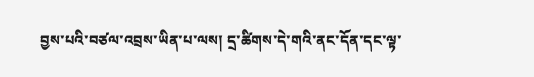བྱས་པའི་བཙལ་འབྲས་ཡིན་པ་ལས། དྲ་ཚིགས་དེ་གའི་ནང་དོན་དང་ལྟ་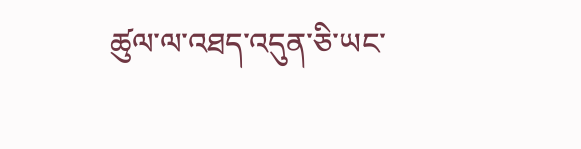ཚུལ་ལ་འཐད་འདུན་ཅི་ཡང་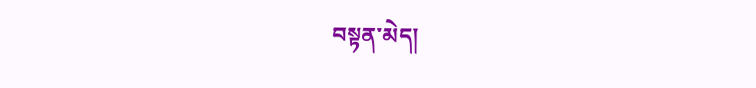བསྟན་མེད།